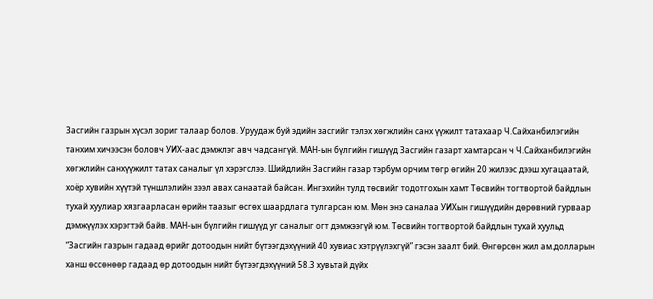Засгийн газрын хүсэл зориг талаар болов. Уруудаж буй эдийн засгийг тэлэх хөгжлийн санх үүжилт татахаар Ч.Сайханбилэгийн танхим хичээсэн боловч УИХ-аас дэмжлэг авч чадсангүй. МАН-ын бүлгийн гишүүд Засгийн газарт хамтарсан ч Ч.Сайханбилэгийн хөгжлийн санхүүжилт татах саналыг үл хэрэгслээ. Шийдлийн Засгийн газар тэрбум орчим төгр өгийн 20 жилээс дээш хугацаатай, хоёр хувийн хүүтэй түншлэлийн зээл авах санаатай байсан. Ингэхийн тулд төсвийг тодотгохын хамт Төсвийн тогтвортой байдлын тухай хуулиар хязгаарласан өрийн таазыг өсгөх шаардлага тулгарсан юм. Мөн энэ саналаа УИХын гишүүдийн дөрөвний гурваар дэмжүүлэх хэрэгтэй байв. МАН-ын бүлгийн гишүүд уг саналыг огт дэмжээгүй юм. Төсвийн тогтвортой байдлын тухай хуульд “Засгийн газрын гадаад өрийг дотоодын нийт бүтээгдэхүүний 40 хувиас хэтрүүлэхгүй” гэсэн заалт бий. Өнгөрсөн жил ам.долларын ханш өссөнөөр гадаад өр дотоодын нийт бүтээгдэхүүний 58.3 хувьтай дүйх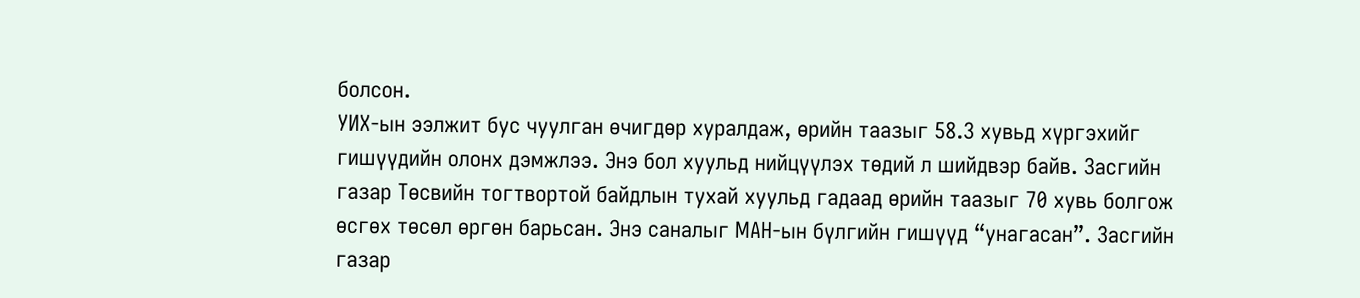болсон.
УИХ-ын ээлжит бус чуулган өчигдөр хуралдаж, өрийн таазыг 58.3 хувьд хүргэхийг гишүүдийн олонх дэмжлээ. Энэ бол хуульд нийцүүлэх төдий л шийдвэр байв. Засгийн газар Төсвийн тогтвортой байдлын тухай хуульд гадаад өрийн таазыг 70 хувь болгож өсгөх төсөл өргөн барьсан. Энэ саналыг МАН-ын бүлгийн гишүүд “унагасан”. Засгийн газар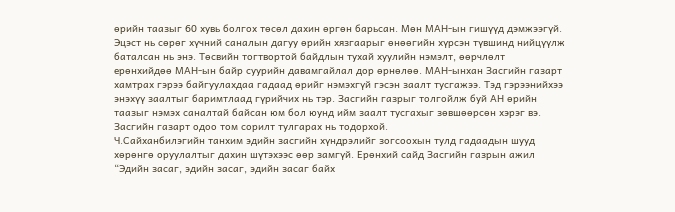өрийн таазыг 60 хувь болгох төсөл дахин өргөн барьсан. Мөн МАН-ын гишүүд дэмжээгүй. Эцэст нь сөрөг хүчний саналын дагуу өрийн хязгаарыг өнөөгийн хүрсэн түвшинд нийцүүлж баталсан нь энэ. Төсвийн тогтвортой байдлын тухай хуулийн нэмэлт, өөрчлөлт ерөнхийдөө МАН-ын байр суурийн давамгайлал дор өрнөлөө. МАН-ынхан Засгийн газарт хамтрах гэрээ байгуулахдаа гадаад өрийг нэмэхгүй гэсэн заалт тусгажээ. Тэд гэрээнийхээ энэхүү заалтыг баримтлаад гүрийчих нь тэр. Засгийн газрыг толгойлж буй АН өрийн таазыг нэмэх саналтай байсан юм бол юунд ийм заалт тусгахыг зөвшөөрсөн хэрэг вэ. Засгийн газарт одоо том сорилт тулгарах нь тодорхой.
Ч.Сайханбилэгийн танхим эдийн засгийн хүндрэлийг зогсоохын тулд гадаадын шууд хөрөнгө оруулалтыг дахин шүтэхээс өөр замгүй. Ерөнхий сайд Засгийн газрын ажил “Эдийн засаг, эдийн засаг, эдийн засаг байх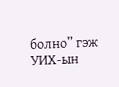болно” гэж УИХ-ын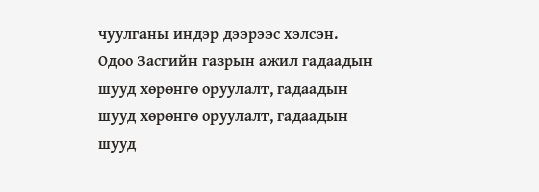чуулганы индэр дээрээс хэлсэн. Одоо Засгийн газрын ажил гадаадын шууд хөрөнгө оруулалт, гадаадын шууд хөрөнгө оруулалт, гадаадын шууд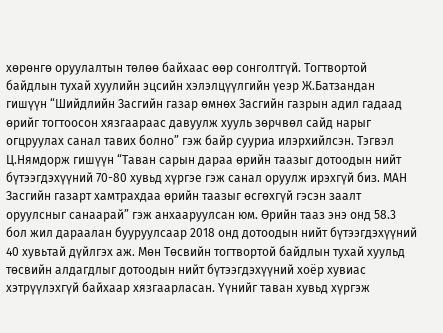хөрөнгө оруулалтын төлөө байхаас өөр сонголтгүй. Тогтвортой байдлын тухай хуулийн эцсийн хэлэлцүүлгийн үеэр Ж.Батзандан гишүүн “Шийдлийн Засгийн газар өмнөх Засгийн газрын адил гадаад өрийг тогтоосон хязгаараас давуулж хууль зөрчвөл сайд нарыг огцруулах санал тавих болно” гэж байр сууриа илэрхийлсэн. Тэгвэл Ц.Нямдорж гишүүн “Таван сарын дараа өрийн таазыг дотоодын нийт бүтээгдэхүүний 70-80 хувьд хүргэе гэж санал оруулж ирэхгүй биз. МАН Засгийн газарт хамтрахдаа өрийн таазыг өсгөхгүй гэсэн заалт оруулсныг санаарай” гэж анхааруулсан юм. Өрийн тааз энэ онд 58.3 бол жил дараалан бууруулсаар 2018 онд дотоодын нийт бүтээгдэхүүний 40 хувьтай дүйлгэх аж. Мөн Төсвийн тогтвортой байдлын тухай хуульд төсвийн алдагдлыг дотоодын нийт бүтээгдэхүүний хоёр хувиас хэтрүүлэхгүй байхаар хязгаарласан. Үүнийг таван хувьд хүргэж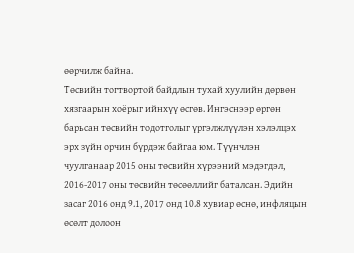өөрчилж байна.
Төсвийн тогтвортой байдлын тухай хуулийн дөрвөн хязгаарын хоёрыг ийнхүү өсгөв. Ингэснээр өргөн барьсан төсвийн тодотголыг үргэлжлүүлэн хэлэлцэх эрх зүйн орчин бүрдэж байгаа юм. Түүнчлэн чуулганаар 2015 оны төсвийн хүрээний мэдэгдэл, 2016-2017 оны төсвийн төсөөллийг баталсан. Эдийн засаг 2016 онд 9.1, 2017 онд 10.8 хувиар өснө, инфляцын өсөлт долоон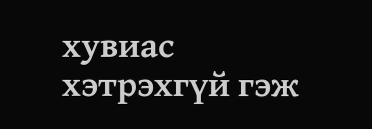хувиас хэтрэхгүй гэж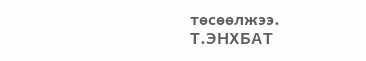төсөөлжээ.
Т.ЭНХБАТ